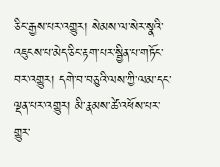ཅིང་རྒྱས་པར་འགྱུར། སེམས་ལ་སེར་སྣའི་འཇུངས་པ་མེད་ཅིང་རྟག་པར་སྦྱིན་པ་གཏོང་བར་འགྱུར། དགེ་བ་བཅུའི་ལས་ཀྱི་ལམ་དང་ལྡན་པར་འགྱུར། མི་རྣམས་ཚེ་འཕོས་པར་གྱུར་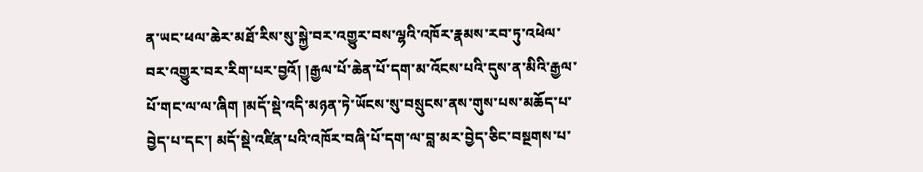ན་ཡང་ཕལ་ཆེར་མཐོ་རིས་སུ་སྐྱེ་བར་འགྱུར་བས་ལྷའི་འཁོར་རྣམས་རབ་ཏུ་འཕེལ་བར་འགྱུར་བར་རིག་པར་བྱའོ། །རྒྱལ་པོ་ཆེན་པོ་དག་མ་འོངས་པའི་དུས་ན་མིའི་རྒྱལ་པོ་གང་ལ་ལ་ཞིག །མདོ་སྡེ་འདི་མཉན་ཏེ་ཡོངས་སུ་བསྲུངས་ནས་གུས་པས་མཆོད་པ་བྱེད་པ་དང་། མདོ་སྡེ་འཛིན་པའི་འཁོར་བཞི་པོ་དག་ལ་བླ་མར་བྱེད་ཅིང་བསྔགས་པ་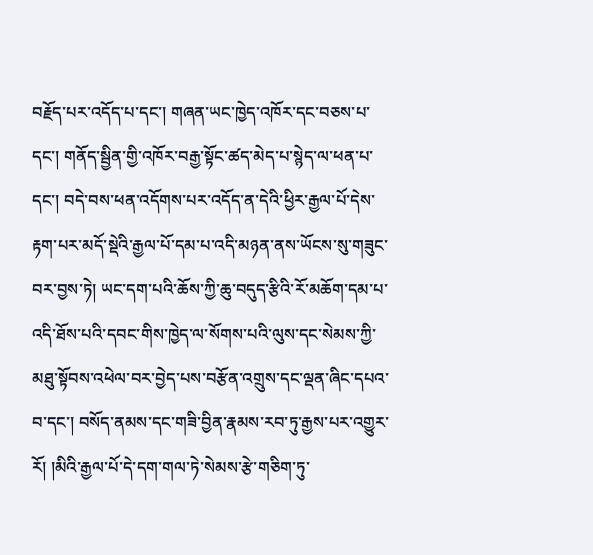བརྗོད་པར་འདོད་པ་དང་། གཞན་ཡང་ཁྱེད་འཁོར་དང་བཅས་པ་དང་། གནོད་སྦྱིན་གྱི་འཁོར་བརྒྱ་སྟོང་ཚད་མེད་པ་སྙེད་ལ་ཕན་པ་དང་། བདེ་བས་ཕན་འདོགས་པར་འདོད་ན་དེའི་ཕྱིར་རྒྱལ་པོ་དེས་རྟག་པར་མདོ་སྡེའི་རྒྱལ་པོ་དམ་པ་འདི་མཉན་ནས་ཡོངས་སུ་གཟུང་བར་བྱས་ཏེ། ཡང་དག་པའི་ཆོས་ཀྱི་ཆུ་བདུད་རྩིའི་རོ་མཆོག་དམ་པ་འདི་ཐོས་པའི་དབང་གིས་ཁྱེད་ལ་སོགས་པའི་ལུས་དང་སེམས་ཀྱི་མཐུ་སྟོབས་འཕེལ་བར་བྱེད་པས་བརྩོན་འགྲུས་དང་ལྡན་ཞིང་དཔའ་བ་དང་། བསོད་ནམས་དང་གཟི་བྱིན་རྣམས་རབ་ཏུ་རྒྱས་པར་འགྱུར་རོ། །མིའི་རྒྱལ་པོ་དེ་དག་གལ་ཏེ་སེམས་རྩེ་གཅིག་ཏུ་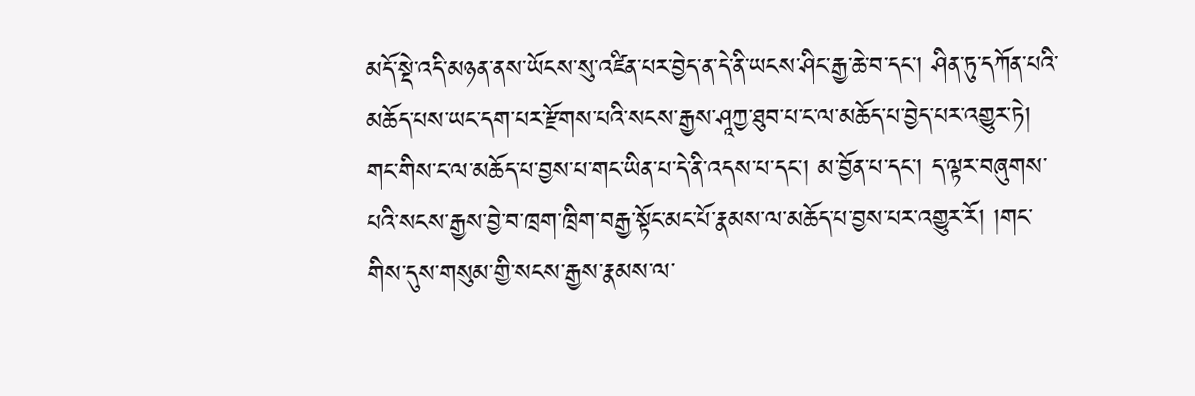མདོ་སྡེ་འདི་མཉན་ནས་ཡོངས་སུ་འཛིན་པར་བྱེད་ན་དེ་ནི་ཡངས་ཤིང་རྒྱ་ཆེ་བ་དང་། ཤིན་ཏུ་དཀོན་པའི་མཆོད་པས་ཡང་དག་པར་རྫོགས་པའི་སངས་རྒྱས་ཤཱཀྱ་ཐུབ་པ་ང་ལ་མཆོད་པ་བྱེད་པར་འགྱུར་ཏེ། གང་གིས་ང་ལ་མཆོད་པ་བྱས་པ་གང་ཡིན་པ་དེ་ནི་འདས་པ་དང་། མ་བྱོན་པ་དང་། ད་ལྟར་བཞུགས་པའི་སངས་རྒྱས་བྱེ་བ་ཁྲག་ཁྲིག་བརྒྱ་སྟོང་མང་པོ་རྣམས་ལ་མཆོད་པ་བྱས་པར་འགྱུར་རོ། །གང་གིས་དུས་གསུམ་གྱི་སངས་རྒྱས་རྣམས་ལ་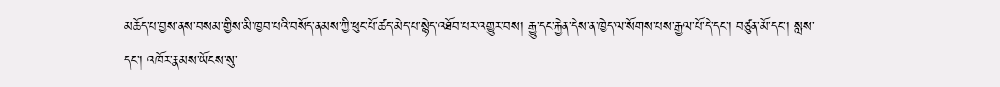མཆོད་པ་བྱས་ནས་བསམ་གྱིས་མི་ཁྱབ་པའི་བསོད་ནམས་ཀྱི་ཕུང་པོ་ཚད་མེད་པ་སྙེད་འཐོབ་པར་འགྱུར་བས། རྒྱུ་དང་རྐྱེན་དེས་ན་ཁྱེད་ལ་སོགས་པས་རྒྱལ་པོ་དེ་དང་། བཙུན་མོ་དང་། སླས་དང་། འཁོར་རྣམས་ཡོངས་སུ་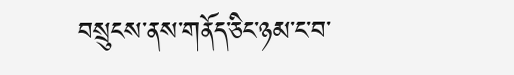བསྲུངས་ནས་གནོད་ཅིང་ཉམ་ང་བ་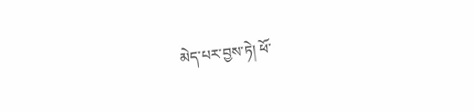མེད་པར་བྱས་ཏེ། ཕོ་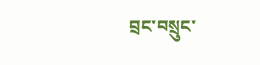བྲང་བསྲུང་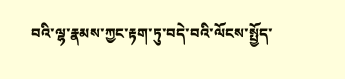བའི་ལྷ་རྣམས་ཀྱང་རྟག་ཏུ་བདེ་བའི་ལོངས་སྤྱོད་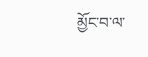མྱོང་བ་ལ་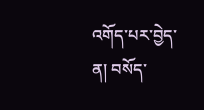འགོད་པར་བྱེད་ན། བསོད་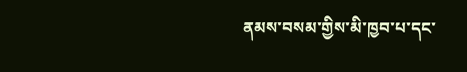ནམས་བསམ་གྱིས་མི་ཁྱབ་པ་དང་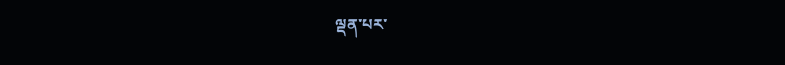ལྡན་པར་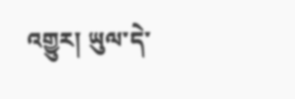འགྱུར། ཡུལ་དེ་